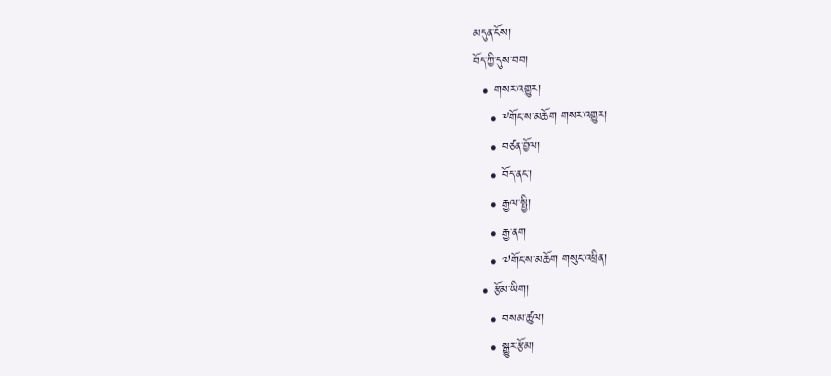མདུན་ངོས།
བོད་ཀྱི་དུས་བབ།
  • གསར་འགྱུར།
    • ༸གོང་ས་མཆོག གསར་འགྱུར།
    • བཙན་བྱོལ།
    • བོད་ནང་།
    • རྒྱལ་སྤྱི།
    • རྒྱ་ནག
    • ༧གོང་ས་མཆོག གསུང་འཕྲིན།
  • རྩོམ་ཡིག།
    • བསམ་ཚུལ།
    • སྒྱུར་རྩོམ།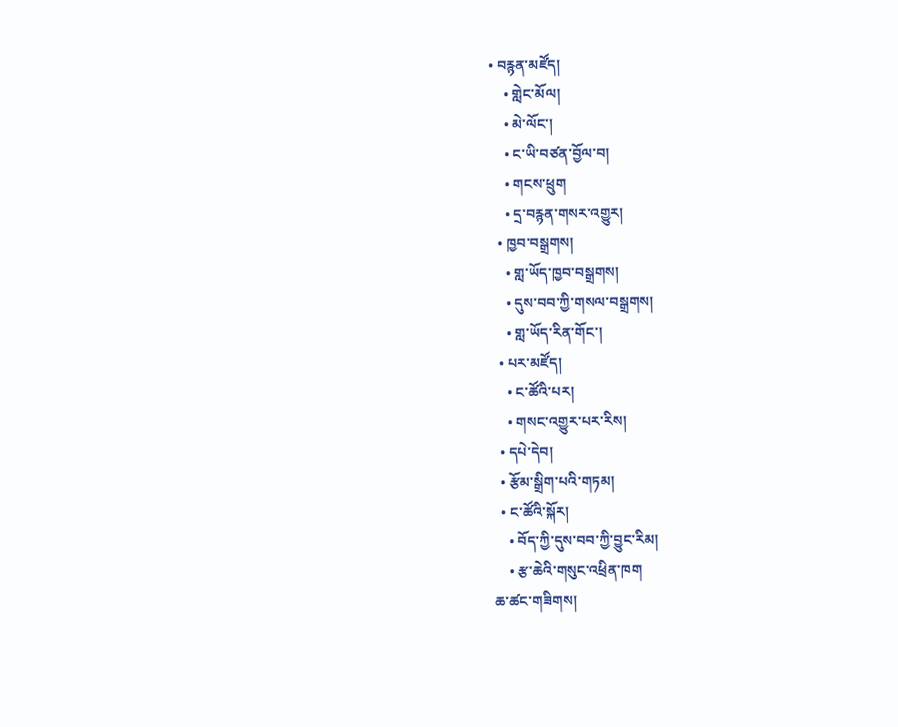• བརྙན་མཛོད།
    • གླེང་མོལ།
    • མེ་ལོང་།
    • ང་ཡི་བཙན་བྱོལ་བ།
    • གངས་ཕྲུག
    • དྲ་བརྙན་གསར་འགྱུར།
  • ཁྱབ་བསྒྲགས།
    • གླ་ཡོད་ཁྱབ་བསྒྲགས།
    • དུས་བབ་ཀྱི་གསལ་བསྒྲགས།
    • གླ་ཡོད་རིན་གོང་།
  • པར་མཛོད།
    • ང་ཚོའི་པར།
    • གསང་འགྱུར་པར་རིས།
  • དཔེ་དེབ།
  • རྩོམ་སྒྲིག་པའི་གཏམ།
  • ང་ཚོའི་སྐོར།
    • བོད་ཀྱི་དུས་བབ་ཀྱི་བྱུང་རིམ།
    • རྩ་ཆེའི་གསུང་འཕྲིན་ཁག
ཆ་ཚང་གཟིགས།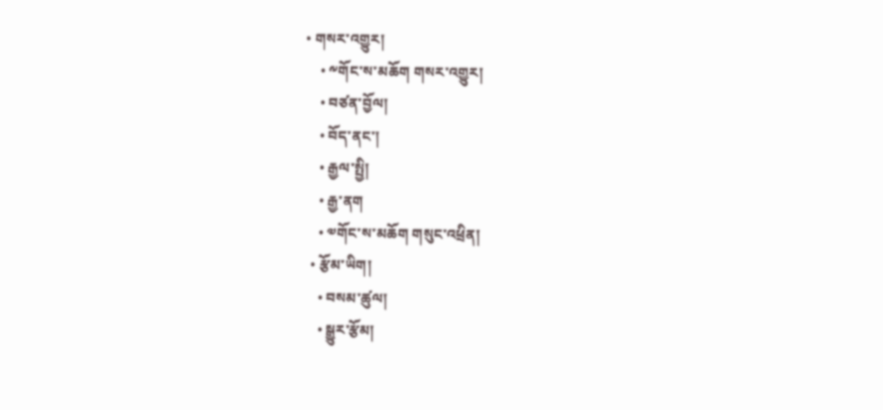• གསར་འགྱུར།
    • ༸གོང་ས་མཆོག གསར་འགྱུར།
    • བཙན་བྱོལ།
    • བོད་ནང་།
    • རྒྱལ་སྤྱི།
    • རྒྱ་ནག
    • ༧གོང་ས་མཆོག གསུང་འཕྲིན།
  • རྩོམ་ཡིག།
    • བསམ་ཚུལ།
    • སྒྱུར་རྩོམ།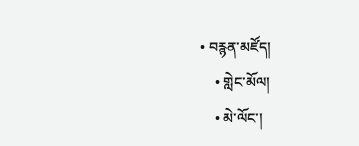• བརྙན་མཛོད།
    • གླེང་མོལ།
    • མེ་ལོང་།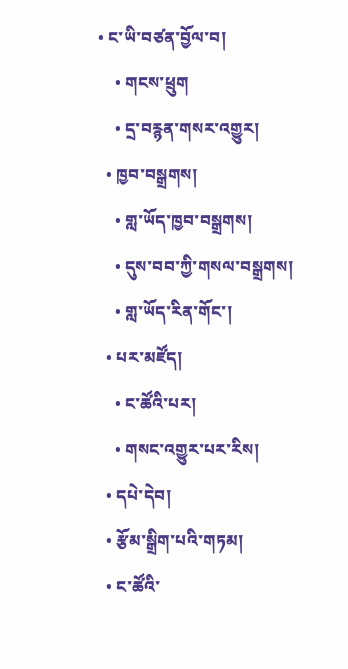• ང་ཡི་བཙན་བྱོལ་བ།
    • གངས་ཕྲུག
    • དྲ་བརྙན་གསར་འགྱུར།
  • ཁྱབ་བསྒྲགས།
    • གླ་ཡོད་ཁྱབ་བསྒྲགས།
    • དུས་བབ་ཀྱི་གསལ་བསྒྲགས།
    • གླ་ཡོད་རིན་གོང་།
  • པར་མཛོད།
    • ང་ཚོའི་པར།
    • གསང་འགྱུར་པར་རིས།
  • དཔེ་དེབ།
  • རྩོམ་སྒྲིག་པའི་གཏམ།
  • ང་ཚོའི་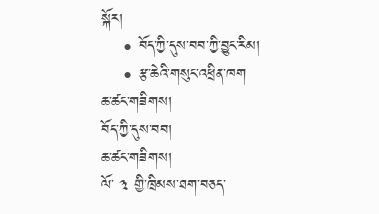སྐོར།
    • བོད་ཀྱི་དུས་བབ་ཀྱི་བྱུང་རིམ།
    • རྩ་ཆེའི་གསུང་འཕྲིན་ཁག
ཆ་ཚང་གཟིགས།
བོད་ཀྱི་དུས་བབ།
ཆ་ཚང་གཟིགས།
ལོ་ ༣ གྱི་ཁྲིམས་ཐག་བཅད་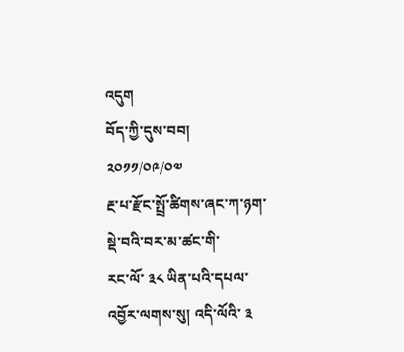འདུག
བོད་ཀྱི་དུས་བབ།
༢༠༡༡/༠༩/༠༧
རྔ་པ་རྫོང་སྤྲོ་ཚིགས་ཞང་ཀ་ཉག་སྡེ་བའི་བར་མ་ཚང་གི་
རང་ལོ་ ༣༨ ཡིན་པའི་དཔལ་འབྱོར་ལགས་སུ། འདི་ལོའི་ ༣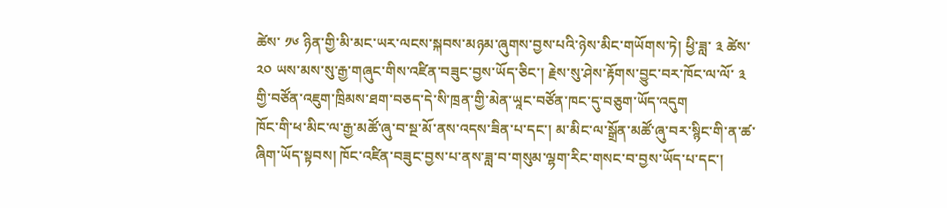ཚེས་ ༡༦ ཉིན་གྱི་མི་མང་ཡར་ལངས་སྐབས་མཉམ་ཞུགས་བྱས་པའི་ཉེས་མིང་གཡོགས་ཏེ། ཕྱི་ཟླ་ ༣ ཚེས་ ༢༠ ཡས་མས་སུ་རྒྱ་གཞུང་གིས་འཛིན་བཟུང་བྱས་ཡོད་ཅིང་། རྗེས་སུ་ཤེས་རྟོགས་བྱུང་བར་ཁོང་ལ་ལོ་ ༣ གྱི་བཙོན་འཇུག་ཁྲིམས་ཐག་བཅད་དེ་སི་ཁྲན་གྱི་མེན་ཡཱང་བཙོན་ཁང་དུ་བཅུག་ཡོད་འདུག
ཁོང་གི་ཕ་མིང་ལ་རྒྱ་མཚོ་ཞུ་བ་སྔ་མོ་ནས་འདས་ཟིན་པ་དང་། མ་མིང་ལ་སྒྲོན་མཚོ་ཞུ་བར་སྙིང་གི་ན་ཚ་ཞིག་ཡོད་སྟབས། ཁོང་འཛིན་བཟུང་བྱས་པ་ནས་ཟླ་བ་གསུམ་ལྷག་རིང་གསང་བ་བྱས་ཡོད་པ་དང་།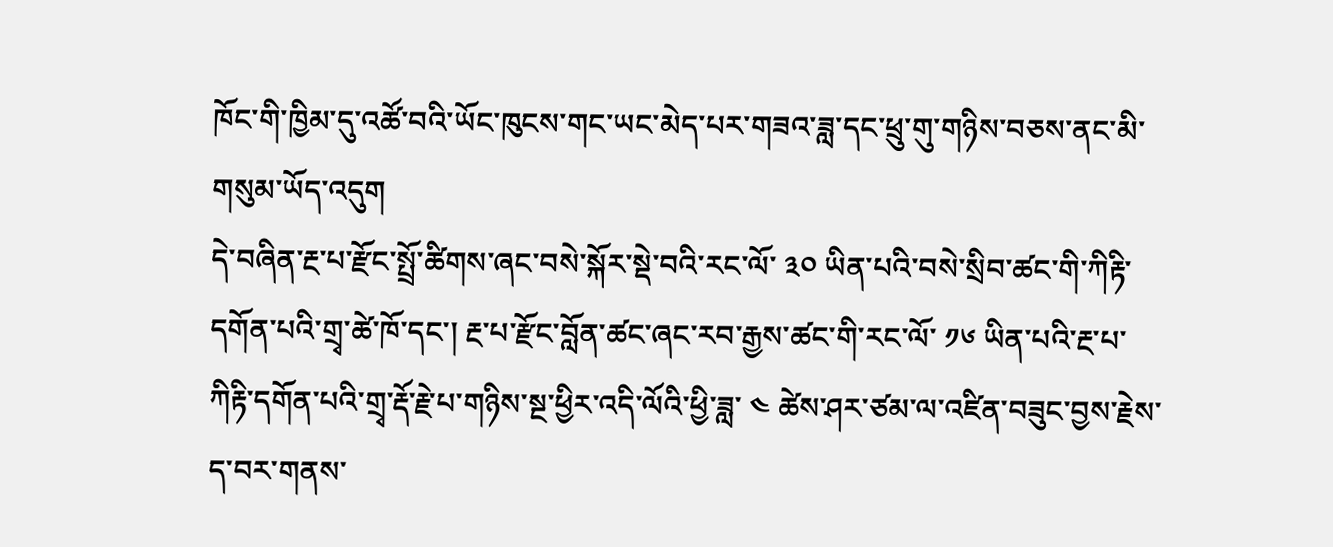ཁོང་གི་ཁྱིམ་དུ་འཚོ་བའི་ཡོང་ཁུངས་གང་ཡང་མེད་པར་གཟའ་ཟླ་དང་ཕྲུ་གུ་གཉིས་བཅས་ནང་མི་གསུམ་ཡོད་འདུག
དེ་བཞིན་རྔ་པ་རྫོང་སྤྲོ་ཚིགས་ཞང་བསེ་སྐོར་སྡེ་བའི་རང་ལོ་ ༣༠ ཡིན་པའི་བསེ་སྲིབ་ཚང་གི་ཀིརྟི་དགོན་པའི་གྲྭ་ཚེ་ཁོ་དང་། རྔ་པ་རྫོང་བློན་ཚང་ཞང་རབ་རྒྱས་ཚང་གི་རང་ལོ་ ༡༦ ཡིན་པའི་རྔ་པ་ཀིརྟི་དགོན་པའི་གྲྭ་རྡོ་རྗེ་པ་གཉིས་སྔ་ཕྱིར་འདི་ལོའི་ཕྱི་ཟླ་ ༤ ཚེས་ཤར་ཙམ་ལ་འཛིན་བཟུང་བྱས་རྗེས་ད་བར་གནས་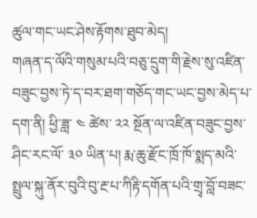ཚུལ་གང་ཡང་ཤེས་རྟོགས་ཐུབ་མེད།
གཞན་ད་ལོའི་གསུམ་པའི་བཅུ་དྲུག་གི་རྗེས་སུ་འཛིན་བཟུང་བྱས་ཏེ་ད་བར་ཐག་གཅོད་གང་ཡང་བྱས་མེད་པ་དག་ནི། ཕྱི་ཟླ་ ༤ ཚེས་ ༢༢ སྔོན་ལ་འཛིན་བཟུང་བྱས་ཤིང་རང་ལོ་ ༣༠ ཡིན་པ། རྨ་ཆུ་རྫོང་ཁྲོ་ཁོ་སྨད་མའི་སྤྲུལ་སྐུ་ནོར་བུའི་བུ་རྔ་པ་ཀིརྟི་དགོན་པའི་གྲྭ་བློ་བཟང་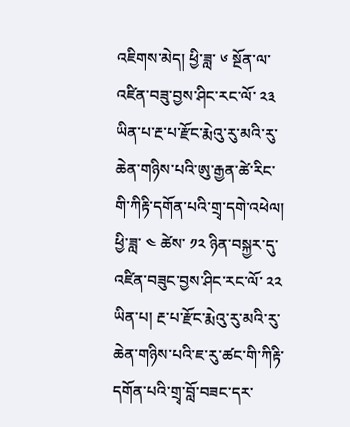འཇིགས་མེད། ཕྱི་ཟླ་ ༦ སྔོན་ལ་འཛིན་བཟུ་བྱས་ཤིང་རང་ལོ་ ༢༣ ཡིན་པ་རྔ་པ་རྫོང་རྨེའུ་རུ་མའི་རུ་ཆེན་གཉིས་པའི་ཨུ་རྒྱན་ཚེ་རིང་གི་ཀིརྟི་དགོན་པའི་གྲྭ་དགེ་འཕེལ། ཕྱི་ཟླ་ ༤ ཚེས་ ༡༢ ཉིན་བསྐྱར་དུ་འཛིན་བཟུང་བྱས་ཤིང་རང་ལོ་ ༢༢ ཡིན་པ། རྔ་པ་རྫོང་རྨེའུ་རུ་མའི་རུ་ཆེན་གཉིས་པའི་ཇ་རུ་ཚང་གི་ཀིརྟི་དགོན་པའི་གྲྭ་བློ་བཟང་དར་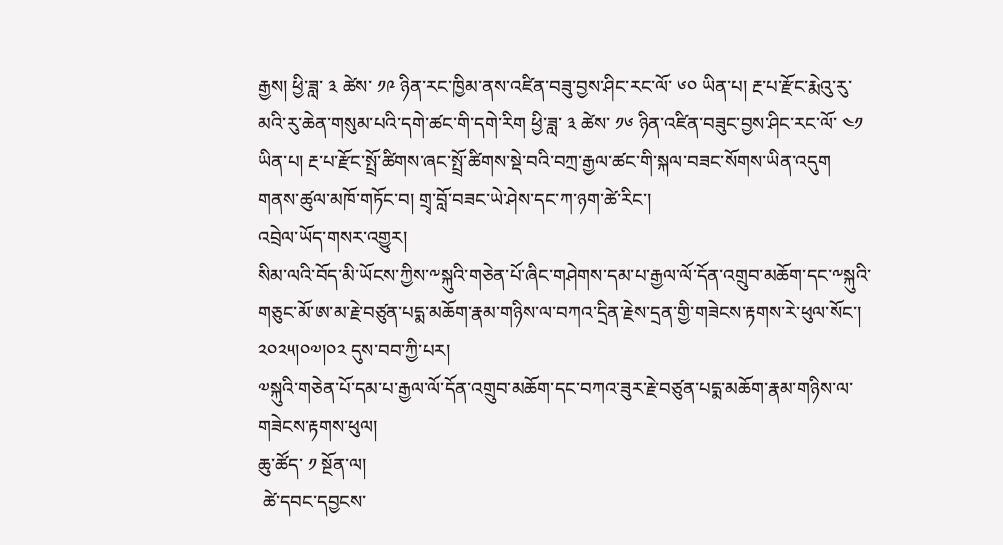རྒྱས། ཕྱི་ཟླ་ ༣ ཚེས་ ༡༩ ཉིན་རང་ཁྱིམ་ནས་འཛིན་བཟུ་བྱས་ཤིང་རང་ལོ་ ༦༠ ཡིན་པ། རྔ་པ་རྫོང་རྨེའུ་རུ་མའི་རུ་ཆེན་གསུམ་པའི་དགེ་ཚང་གི་དགེ་རིག ཕྱི་ཟླ་ ༣ ཚེས་ ༡༦ ཉིན་འཛིན་བཟུང་བྱས་ཤིང་རང་ལོ་ ༤༡ ཡིན་པ། རྔ་པ་རྫོང་སྤྲོ་ཚིགས་ཞང་སྤྲོ་ཚིགས་སྡེ་བའི་བཀྲ་རྒྱལ་ཚང་གི་སྐལ་བཟང་སོགས་ཡིན་འདུག
གནས་ཚུལ་མཁོ་གཏོང་བ། གྲྭ་བློ་བཟང་ཡེ་ཤེས་དང་ཀ་ཉག་ཚེ་རིང་།
འབྲེལ་ཡོད་གསར་འགྱུར།
སིམ་ལའི་བོད་མི་ཡོངས་ཀྱིས་༸སྐུའི་གཅེན་པོ་ཞིང་གཤེགས་དམ་པ་རྒྱལ་ལོ་དོན་འགྲུབ་མཆོག་དང་༸སྐུའི་གཅུང་མོ་ཨ་མ་རྗེ་བཙུན་པདྨ་མཆོག་རྣམ་གཉིས་ལ་བཀའ་དྲིན་རྗེས་དྲན་གྱི་གཟེངས་རྟགས་རེ་ཕུལ་སོང་།  ༢༠༢༥།༠༧།༠༢ དུས་བབ་ཀྱི་པར།
༧སྐུའི་གཅེན་པོ་དམ་པ་རྒྱལ་ལོ་དོན་འགྲུབ་མཆོག་དང་བཀའ་ཟུར་རྗེ་བཙུན་པདྨ་མཆོག་རྣམ་གཉིས་ལ་གཟེངས་རྟགས་ཕུལ།
ཆུ་ཚོད་ ༡ སྔོན་ལ།
 ཚེ་དབང་དབྱངས་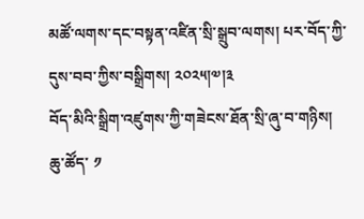མཚོ་ལགས་དང་བསྟན་འཛིན་སྲི་སྒྲུབ་ལགས། པར་བོད་ཀྱི་དུས་བབ་ཀྱིས་བསྒྲིགས། ༢༠༢༥།༧།༣
བོད་མིའི་སྒྲིག་འཛུགས་ཀྱི་གཟེངས་ཐོན་སྲི་ཞུ་བ་གཉིས།
ཆུ་ཚོད་ ༡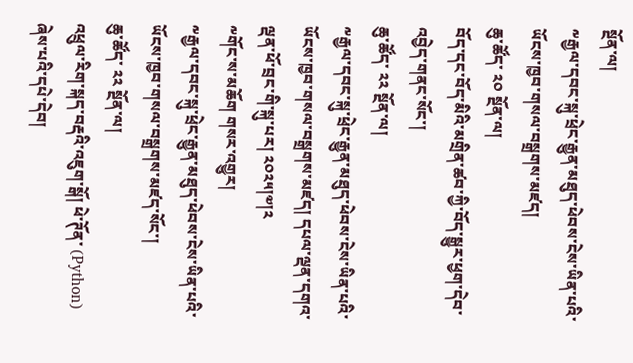སྔོན་ལ།
༸རྒྱལ་དབང་སྐུ་ཕྲེང་རྒྱུན་མཐུད་ཕེབས་ངེས་ཡིན་པའི་ཡོངས་ཁྱབ་གསལ་བསྒྲགས་མཛད།
ཆུ་ཚོད་ ༢༠ སྔོན་ལ།
བོད་དང་བོད་མིའི་མགྲིན་ཚབ་ཀྱི་བོད་སྒྱུར་ཕྱག་དེབ་འབྱེད་གནང་སོང་།
ཆུ་ཚོད་ ༢༢ སྔོན་ལ།
༸རྒྱལ་དབང་སྐུ་ཕྲེང་རྒྱུན་མཐུད་ཕེབས་ངེས་ཡིན་པའི་ཡོངས་ཁྱབ་གསལ་བསྒྲགས་མཛད། དཔལ་ལྡན་དགའ་ལྡན་ཕོ་བྲང་གི་སྐུ་པར། ༢༠༢༥།༧།༢
༸གོང་ས་མཆོག གསར་འགྱུར།
༸རྒྱལ་དབང་སྐུ་ཕྲེང་རྒྱུན་མཐུད་ཕེབས་ངེས་ཡིན་པའི་ཡོངས་ཁྱབ་གསལ་བསྒྲགས་མཛད་སོང་།
ཆུ་ཚོད་ ༢༢ སྔོན་ལ།
འཕྲུལ་རིག་སྐད་བརྡའི་འཇུག་སྒོ། ཕེ་ཊོན་ (Python) ཞེས་པའི་དཔེ་དེབ།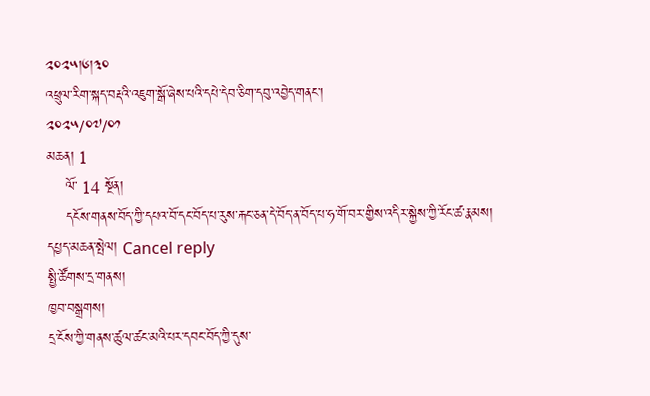༢༠༢༥།༦།༣༠
འཕྲུལ་རིག་སྐད་བརྡའི་འཇུག་སྒོ་ཞེས་པའི་དཔེ་དེབ་ཅིག་དབུ་འབྱེད་གནང་།
༢༠༢༥/༠༧/༠༡
མཆན། 1
    ལོ་ 14 སྔོན།
    དངོས་གནས་བོད་ཀྱི་དཔའ་བོ་དང་བོད་པ་རུས་རྐང་ཅན་དེ་བོད་ན་བོད་པ་ཧ་གོ་བར་གྱིས་འདིར་སྐྱེས་ཀྱི་རོང་ཚ་རྣམས།
དཔྱད་མཆན་སྤེལ། Cancel reply
སྤྱི་ཚོགས་དྲ་གནས།
ཁྱབ་བསྒྲགས།
དྲ་ངོས་ཀྱི་གནས་ཚུལ་ཚང་མའི་པར་དབང་བོད་ཀྱི་དུས་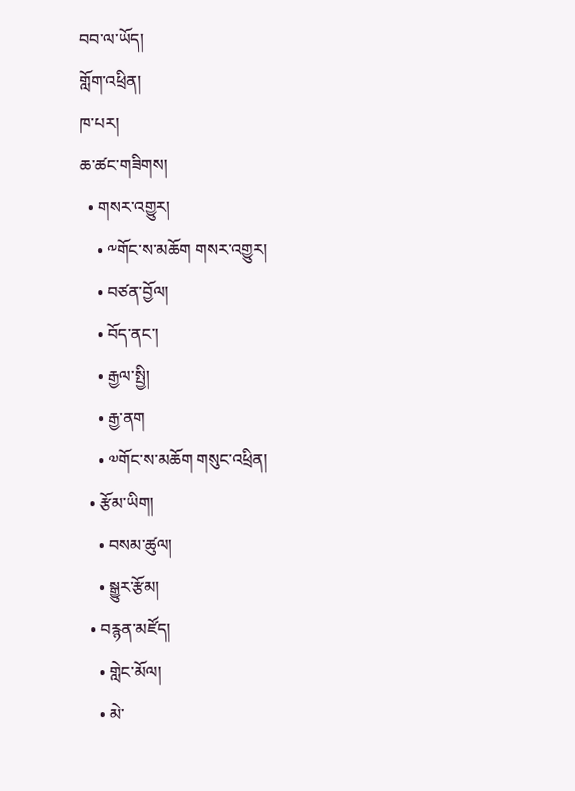བབ་ལ་ཡོད།
གློག་འཕྲིན།
ཁ་པར།
ཆ་ཚང་གཟིགས།
  • གསར་འགྱུར།
    • ༸གོང་ས་མཆོག གསར་འགྱུར།
    • བཙན་བྱོལ།
    • བོད་ནང་།
    • རྒྱལ་སྤྱི།
    • རྒྱ་ནག
    • ༧གོང་ས་མཆོག གསུང་འཕྲིན།
  • རྩོམ་ཡིག།
    • བསམ་ཚུལ།
    • སྒྱུར་རྩོམ།
  • བརྙན་མཛོད།
    • གླེང་མོལ།
    • མེ་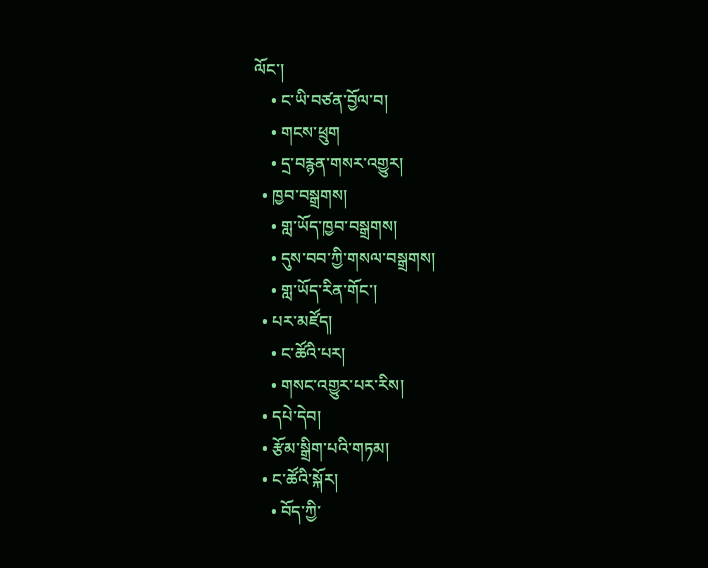ལོང་།
    • ང་ཡི་བཙན་བྱོལ་བ།
    • གངས་ཕྲུག
    • དྲ་བརྙན་གསར་འགྱུར།
  • ཁྱབ་བསྒྲགས།
    • གླ་ཡོད་ཁྱབ་བསྒྲགས།
    • དུས་བབ་ཀྱི་གསལ་བསྒྲགས།
    • གླ་ཡོད་རིན་གོང་།
  • པར་མཛོད།
    • ང་ཚོའི་པར།
    • གསང་འགྱུར་པར་རིས།
  • དཔེ་དེབ།
  • རྩོམ་སྒྲིག་པའི་གཏམ།
  • ང་ཚོའི་སྐོར།
    • བོད་ཀྱི་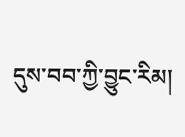དུས་བབ་ཀྱི་བྱུང་རིམ།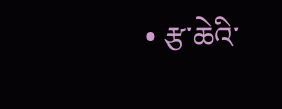• རྩ་ཆེའི་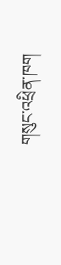གསུང་འཕྲིན་ཁག